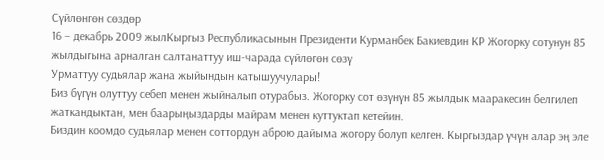Сүйлөнгөн сөздөр
16 – декабрь 2009 жылКыргыз Республикасынын Президенти Курманбек Бакиевдин КР Жогорку сотунун 85 жылдыгына арналган салтанаттуу иш-чарада сүйлөгөн сөзү
Урматтуу судьялар жана жыйындын катышуучулары!
Биз бүгүн олуттуу себеп менен жыйналып отурабыз. Жогорку сот өзүнүн 85 жылдык мааракесин белгилеп жаткандыктан, мен баарыңыздарды майрам менен куттуктап кетейин.
Биздин коомдо судьялар менен соттордун аброю дайыма жогору болуп келген. Кыргыздар үчүн алар эң эле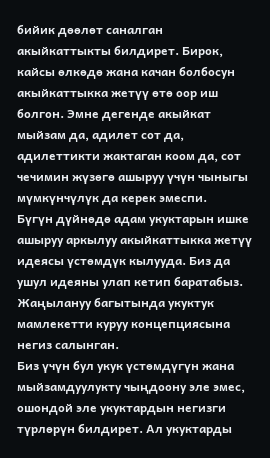бийик дөөлөт саналган акыйкаттыкты билдирет. Бирок, кайсы өлкөдө жана качан болбосун акыйкаттыкка жетүү өтө оор иш болгон. Эмне дегенде акыйкат мыйзам да, адилет сот да, адилеттикти жактаган коом да, сот чечимин жүзөгө ашыруу үчүн чыныгы мүмкүнчүлүк да керек эмеспи.
Бүгүн дүйнөдө адам укуктарын ишке ашыруу аркылуу акыйкаттыкка жетүү идеясы үстөмдүк кылууда. Биз да ушул идеяны улап кетип баратабыз. Жаңылануу багытында укуктук мамлекетти куруу концепциясына негиз салынган.
Биз үчүн бул укук үстөмдүгүн жана мыйзамдуулукту чыңдоону эле эмес, ошондой эле укуктардын негизги түрлөрүн билдирет. Ал укуктарды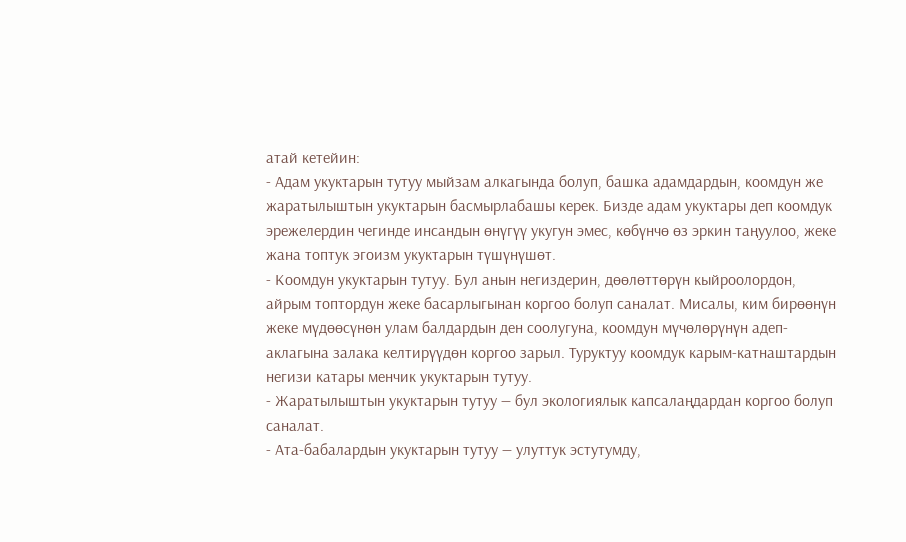атай кетейин:
- Адам укуктарын тутуу мыйзам алкагында болуп, башка адамдардын, коомдун же жаратылыштын укуктарын басмырлабашы керек. Бизде адам укуктары деп коомдук эрежелердин чегинде инсандын өнүгүү укугун эмес, көбүнчө өз эркин таңуулоо, жеке жана топтук эгоизм укуктарын түшүнүшөт.
- Коомдун укуктарын тутуу. Бул анын негиздерин, дөөлөттөрүн кыйроолордон, айрым топтордун жеке басарлыгынан коргоо болуп саналат. Мисалы, ким бирөөнүн жеке мүдөөсүнөн улам балдардын ден соолугуна, коомдун мүчөлөрүнүн адеп-аклагына залака келтирүүдөн коргоо зарыл. Туруктуу коомдук карым-катнаштардын негизи катары менчик укуктарын тутуу.
- Жаратылыштын укуктарын тутуу — бул экологиялык капсалаңдардан коргоо болуп саналат.
- Ата-бабалардын укуктарын тутуу — улуттук эстутумду,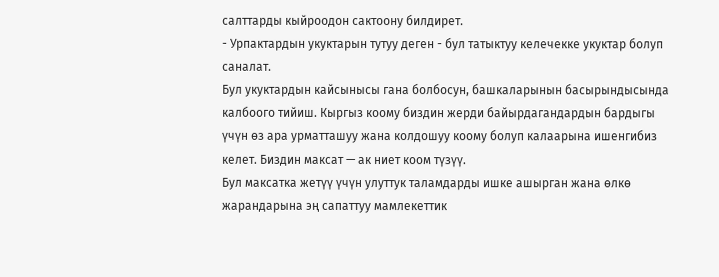салттарды кыйроодон сактоону билдирет.
- Урпактардын укуктарын тутуу деген - бул татыктуу келечекке укуктар болуп саналат.
Бул укуктардын кайсынысы гана болбосун, башкаларынын басырындысында калбоого тийиш. Кыргыз коому биздин жерди байырдагандардын бардыгы үчүн өз ара урматташуу жана колдошуу коому болуп калаарына ишенгибиз келет. Биздин максат — ак ниет коом түзүү.
Бул максатка жетүү үчүн улуттук таламдарды ишке ашырган жана өлкө жарандарына эң сапаттуу мамлекеттик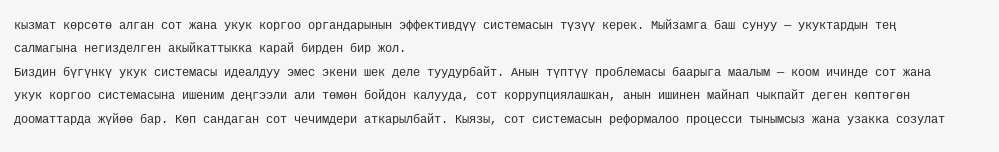кызмат көрсөтө алган сот жана укук коргоо органдарынын эффективдүү системасын түзүү керек. Мыйзамга баш сунуу — укуктардын тең салмагына негизделген акыйкаттыкка карай бирден бир жол.
Биздин бүгүнкү укук системасы идеалдуу эмес экени шек деле туудурбайт. Анын түптүү проблемасы баарыга маалым — коом ичинде сот жана укук коргоо системасына ишеним деңгээли али төмөн бойдон калууда, сот коррупциялашкан, анын ишинен майнап чыкпайт деген көптөгөн дооматтарда жүйөө бар. Көп сандаган сот чечимдери аткарылбайт. Кыязы, сот системасын реформалоо процесси тынымсыз жана узакка созулат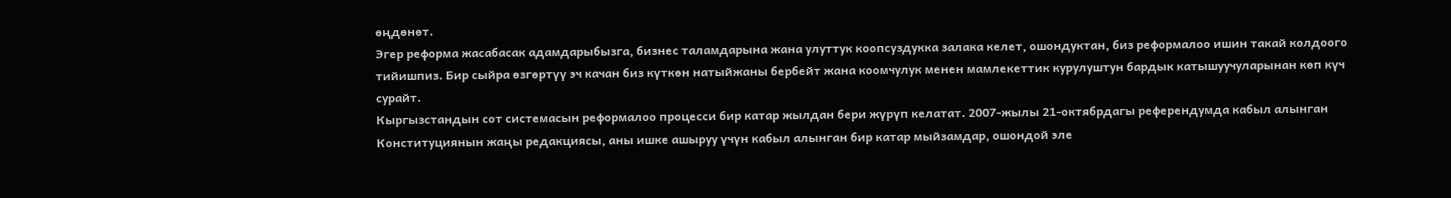өңдөнөт.
Эгер реформа жасабасак адамдарыбызга, бизнес таламдарына жана улуттук коопсуздукка залака келет, ошондуктан, биз реформалоо ишин такай колдоого тийишпиз. Бир сыйра өзгөртүү эч качан биз күткөн натыйжаны бербейт жана коомчулук менен мамлекеттик курулуштун бардык катышуучуларынан көп күч сурайт.
Кыргызстандын сот системасын реформалоо процесси бир катар жылдан бери жүрүп келатат. 2007-жылы 21-октябрдагы референдумда кабыл алынган Конституциянын жаңы редакциясы, аны ишке ашыруу үчүн кабыл алынган бир катар мыйзамдар, ошондой эле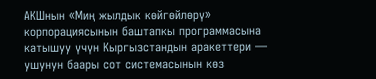АКШнын «Миң жылдык көйгөйлөрү» корпорациясынын баштапкы программасына катышуу үчүн Кыргызстандын аракеттери — ушунун баары сот системасынын көз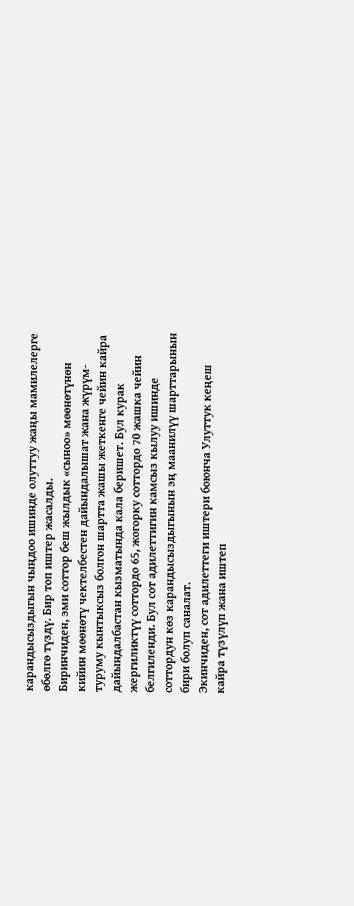карандысыздыгын чыңдоо ишинде олуттуу жаңы мамилелерге өбөлгө түздү. Бир топ иштер жасалды.
Биринчиден, эми соттор беш жылдык «сыноо» мөөнөтүнөн кийин мөөнөтү чектелбестен дайындалышат жана жүрүм-туруму кынтыксыз болгон шартта жашы жеткенге чейин кайра дайындалбастан кызматында кала беришет. Бул курак жергиликтүү соттордо 65, жогорку соттордо 70 жашка чейин белгиленди. Бул сот адилеттигин камсыз кылуу ишинде соттордун көз карандысыздыгынын эң маанилүү шарттарынын бири болуп саналат.
Экинчиден, сот адилеттеги иштери боюнча Улуттук кеңеш кайра түзүлүп жана иштеп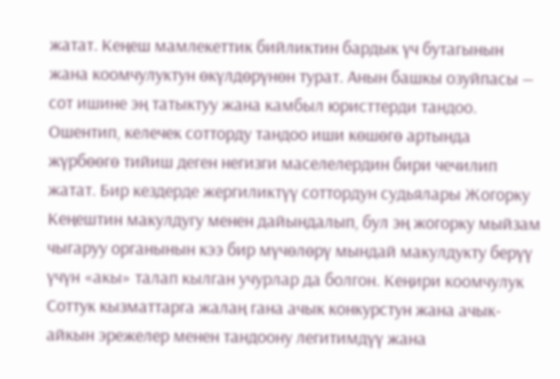жатат. Кеңеш мамлекеттик бийликтин бардык үч бутагынын жана коомчулуктун өкүлдөрүнөн турат. Анын башкы озуйпасы — сот ишине эң татыктуу жана камбыл юристтерди тандоо.
Ошентип, келечек сотторду тандоо иши көшөгө артында жүрбөөгө тийиш деген негизги маселелердин бири чечилип жатат. Бир кездерде жергиликтүү соттордун судьялары Жогорку Кеңештин макулдугу менен дайындалып, бул эң жогорку мыйзам чыгаруу органынын кээ бир мүчөлөрү мындай макулдукту берүү үчүн «акы» талап кылган учурлар да болгон. Кеңири коомчулук Соттук кызматтарга жалаң гана ачык конкурстун жана ачык-айкын эрежелер менен тандоону легитимдүү жана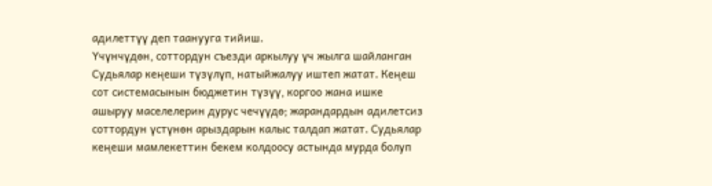адилеттүү деп таанууга тийиш.
Үчүнчүдөн, соттордун съезди аркылуу үч жылга шайланган Судьялар кеңеши түзүлүп, натыйжалуу иштеп жатат. Кеңеш сот системасынын бюджетин түзүү, коргоо жана ишке ашыруу маселелерин дурус чечүүдө; жарандардын адилетсиз соттордун үстүнөн арыздарын калыс талдап жатат. Судьялар кеңеши мамлекеттин бекем колдоосу астында мурда болуп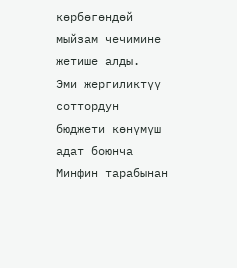көрбөгөндөй мыйзам чечимине жетише алды.
Эми жергиликтүү соттордун бюджети көнүмүш адат боюнча Минфин тарабынан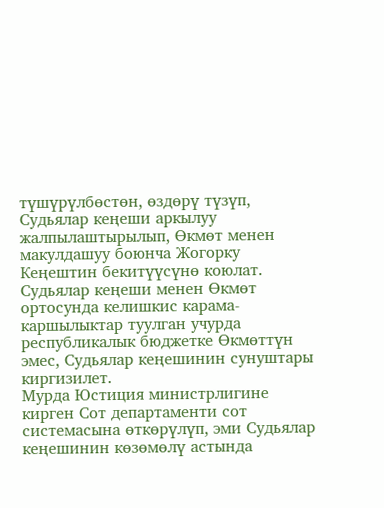түшүрүлбөстөн, өздөрү түзүп, Судьялар кеңеши аркылуу жалпылаштырылып, Өкмөт менен макулдашуу боюнча Жогорку Кеңештин бекитүүсүнө коюлат. Судьялар кеңеши менен Өкмөт ортосунда келишкис карама-каршылыктар туулган учурда республикалык бюджетке Өкмөттүн эмес, Судьялар кеңешинин сунуштары киргизилет.
Мурда Юстиция министрлигине кирген Сот департаменти сот системасына өткөрүлүп, эми Судьялар кеңешинин көзөмөлү астында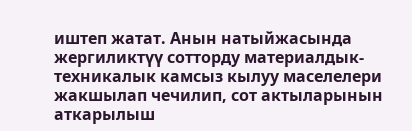иштеп жатат. Анын натыйжасында жергиликтүү сотторду материалдык-техникалык камсыз кылуу маселелери жакшылап чечилип, сот актыларынын аткарылыш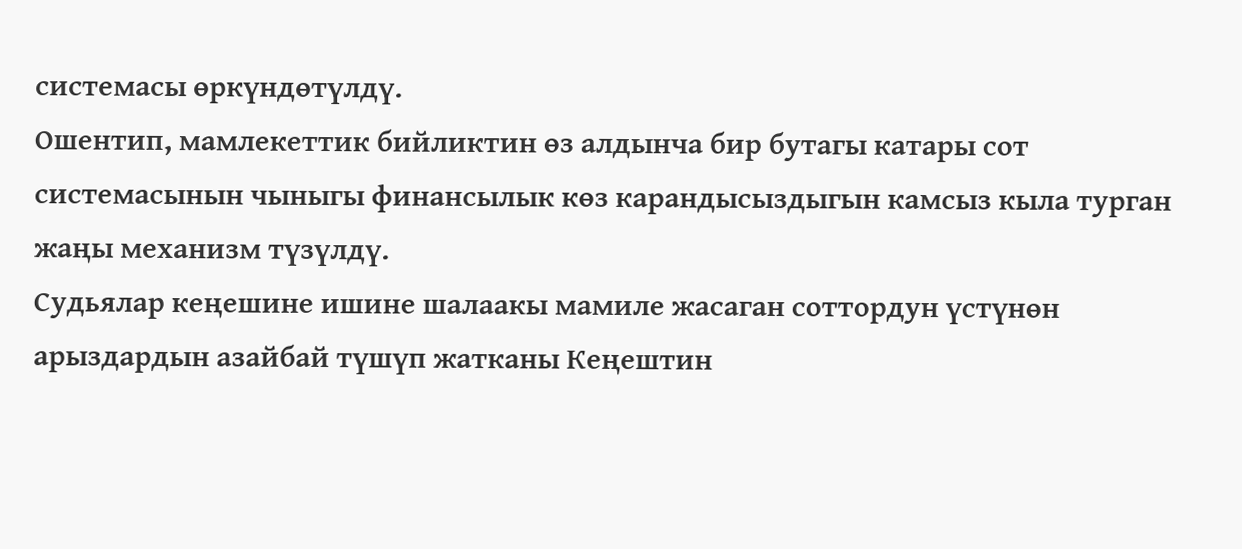системасы өркүндөтүлдү.
Ошентип, мамлекеттик бийликтин өз алдынча бир бутагы катары сот системасынын чыныгы финансылык көз карандысыздыгын камсыз кыла турган жаңы механизм түзүлдү.
Судьялар кеңешине ишине шалаакы мамиле жасаган соттордун үстүнөн арыздардын азайбай түшүп жатканы Кеңештин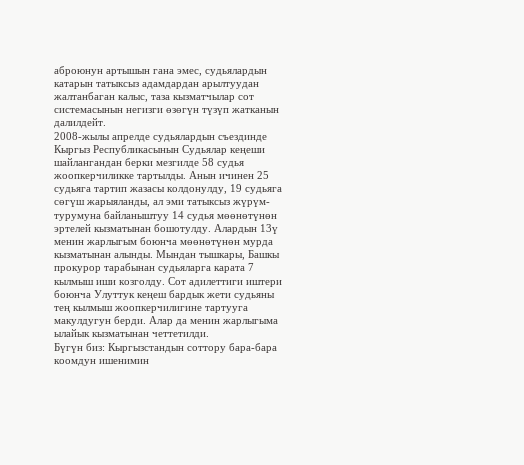аброюнун артышын гана эмес, судьялардын катарын татыксыз адамдардан арылтуудан жалтанбаган калыс, таза кызматчылар сот системасынын негизги өзөгүн түзүп жатканын далилдейт.
2008-жылы апрелде судьялардын съездинде Кыргыз Республикасынын Судьялар кеңеши шайлангандан берки мезгилде 58 судья жоопкерчиликке тартылды. Анын ичинен 25 судьяга тартип жазасы колдонулду, 19 судьяга сөгүш жарыяланды, ал эми татыксыз жүрүм-турумуна байланыштуу 14 судья мөөнөтүнөн эртелей кызматынан бошотулду. Алардын 13ү менин жарлыгым боюнча мөөнөтүнөн мурда кызматынан алынды. Мындан тышкары, Башкы прокурор тарабынан судьяларга карата 7 кылмыш иши козголду. Сот адилеттиги иштери боюнча Улуттук кеңеш бардык жети судьяны тең кылмыш жоопкерчилигине тартууга макулдугун берди. Алар да менин жарлыгыма ылайык кызматынан четтетилди.
Бүгүн биз: Кыргызстандын соттору бара-бара коомдун ишенимин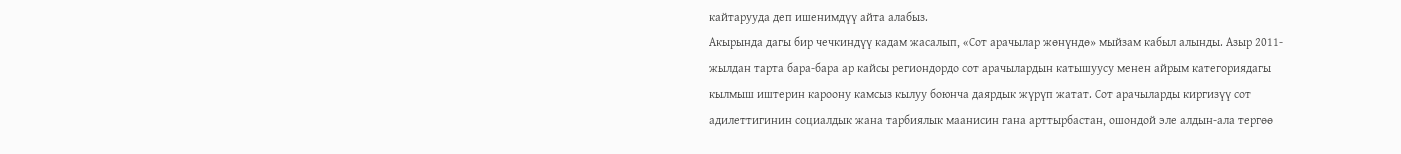кайтарууда деп ишенимдүү айта алабыз.
Акырында дагы бир чечкиндүү кадам жасалып, «Сот арачылар жөнүндө» мыйзам кабыл алынды. Азыр 2011-жылдан тарта бара-бара ар кайсы региондордо сот арачылардын катышуусу менен айрым категориядагы кылмыш иштерин кароону камсыз кылуу боюнча даярдык жүрүп жатат. Сот арачыларды киргизүү сот адилеттигинин социалдык жана тарбиялык маанисин гана арттырбастан, ошондой эле алдын-ала тергөө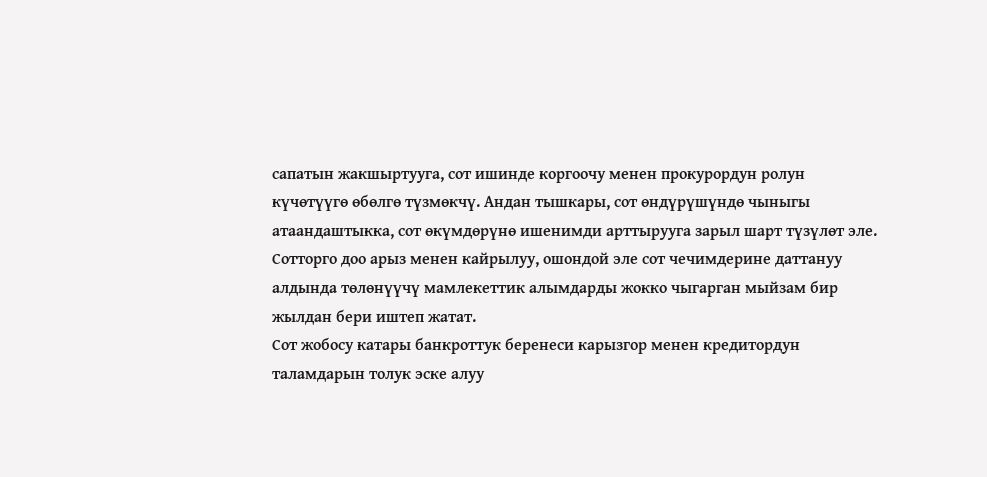сапатын жакшыртууга, сот ишинде коргоочу менен прокурордун ролун күчөтүүгө өбөлгө түзмөкчү. Андан тышкары, сот өндүрүшүндө чыныгы атаандаштыкка, сот өкүмдөрүнө ишенимди арттырууга зарыл шарт түзүлөт эле.
Сотторго доо арыз менен кайрылуу, ошондой эле сот чечимдерине даттануу алдында төлөнүүчү мамлекеттик алымдарды жокко чыгарган мыйзам бир жылдан бери иштеп жатат.
Сот жобосу катары банкроттук беренеси карызгор менен кредитордун таламдарын толук эске алуу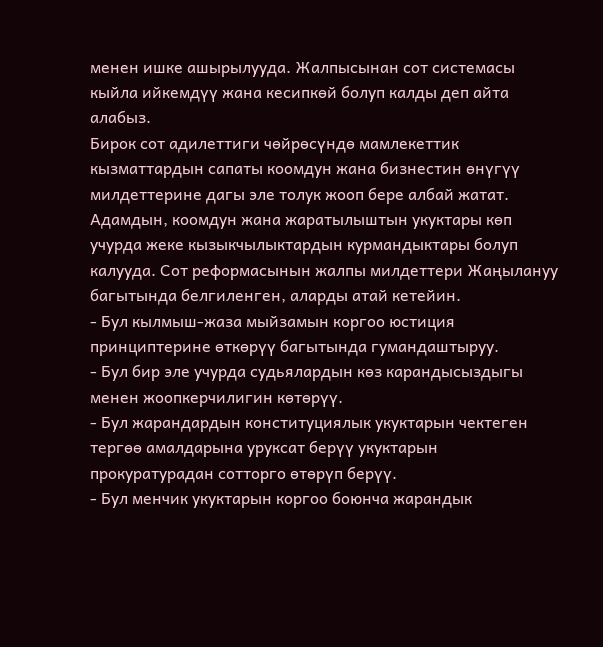менен ишке ашырылууда. Жалпысынан сот системасы кыйла ийкемдүү жана кесипкөй болуп калды деп айта алабыз.
Бирок сот адилеттиги чөйрөсүндө мамлекеттик кызматтардын сапаты коомдун жана бизнестин өнүгүү милдеттерине дагы эле толук жооп бере албай жатат. Адамдын, коомдун жана жаратылыштын укуктары көп учурда жеке кызыкчылыктардын курмандыктары болуп калууда. Сот реформасынын жалпы милдеттери Жаңылануу багытында белгиленген, аларды атай кетейин.
- Бул кылмыш-жаза мыйзамын коргоо юстиция принциптерине өткөрүү багытында гумандаштыруу.
- Бул бир эле учурда судьялардын көз карандысыздыгы менен жоопкерчилигин көтөрүү.
- Бул жарандардын конституциялык укуктарын чектеген тергөө амалдарына уруксат берүү укуктарын прокуратурадан сотторго өтөрүп берүү.
- Бул менчик укуктарын коргоо боюнча жарандык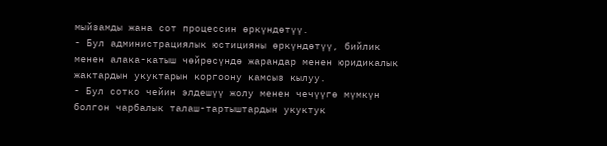мыйзамды жана сот процессин өркүндөтүү.
- Бул администрациялык юстицияны өркүндөтүү, бийлик менен алака-катыш чөйрөсүндө жарандар менен юридикалык жактардын укуктарын коргоону камсыз кылуу.
- Бул сотко чейин элдешүү жолу менен чечүүгө мүмкүн болгон чарбалык талаш-тартыштардын укуктук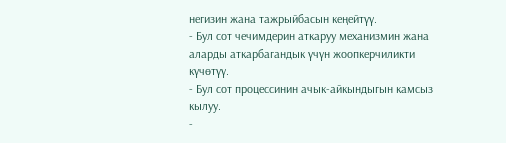негизин жана тажрыйбасын кеңейтүү.
- Бул сот чечимдерин аткаруу механизмин жана аларды аткарбагандык үчүн жоопкерчиликти күчөтүү.
- Бул сот процессинин ачык-айкындыгын камсыз кылуу.
-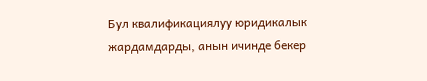Бул квалификациялуу юридикалык жардамдарды, анын ичинде бекер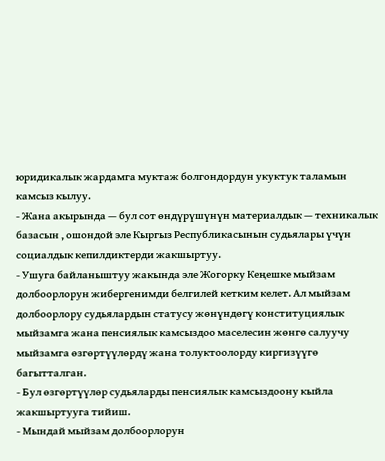юридикалык жардамга муктаж болгондордун укуктук таламын камсыз кылуу.
- Жана акырында — бул сот өндүрүшүнүн материалдык — техникалык базасын , ошондой эле Кыргыз Республикасынын судьялары үчүн социалдык кепилдиктерди жакшыртуу.
- Ушуга байланыштуу жакында эле Жогорку Кеңешке мыйзам долбоорлорун жибергенимди белгилей кетким келет. Ал мыйзам долбоорлору судьялардын статусу жөнүндөгү конституциялык мыйзамга жана пенсиялык камсыздоо маселесин жөнгө салуучу мыйзамга өзгөртүүлөрдү жана толуктоолорду киргизүүгө багытталган.
- Бул өзгөртүүлөр судьяларды пенсиялык камсыздоону кыйла жакшыртууга тийиш.
- Мындай мыйзам долбоорлорун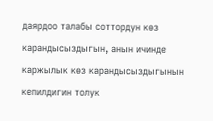даярдоо талабы соттордун көз карандысыздыгын, анын ичинде каржылык көз карандысыздыгынын кепилдигин толук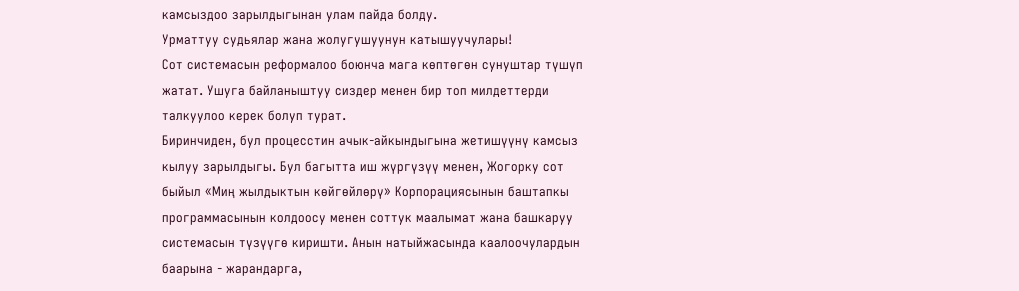камсыздоо зарылдыгынан улам пайда болду.
Урматтуу судьялар жана жолугушуунун катышуучулары!
Сот системасын реформалоо боюнча мага көптөгөн сунуштар түшүп жатат. Ушуга байланыштуу сиздер менен бир топ милдеттерди талкуулоо керек болуп турат.
Биринчиден, бул процесстин ачык-айкындыгына жетишүүнү камсыз кылуу зарылдыгы. Бул багытта иш жүргүзүү менен, Жогорку сот быйыл «Миң жылдыктын көйгөйлөрү» Корпорациясынын баштапкы программасынын колдоосу менен соттук маалымат жана башкаруу системасын түзүүгө киришти. Анын натыйжасында каалоочулардын баарына - жарандарга,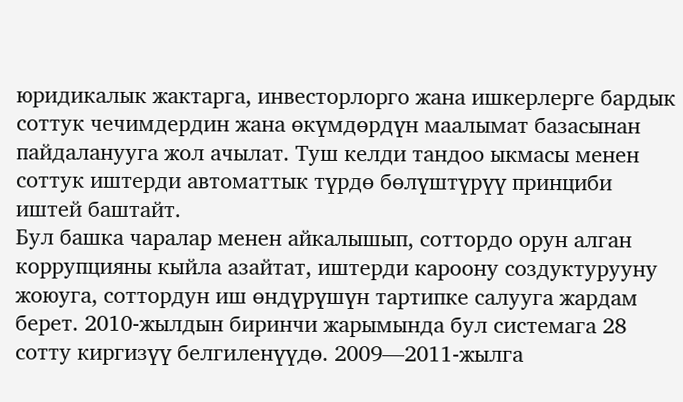юридикалык жактарга, инвесторлорго жана ишкерлерге бардык соттук чечимдердин жана өкүмдөрдүн маалымат базасынан пайдаланууга жол ачылат. Туш келди тандоо ыкмасы менен соттук иштерди автоматтык түрдө бөлүштүрүү принциби иштей баштайт.
Бул башка чаралар менен айкалышып, соттордо орун алган коррупцияны кыйла азайтат, иштерди кароону создуктурууну жоюуга, соттордун иш өндүрүшүн тартипке салууга жардам берет. 2010-жылдын биринчи жарымында бул системага 28 сотту киргизүү белгиленүүдө. 2009—2011-жылга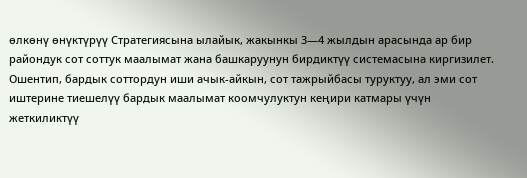өлкөнү өнүктүрүү Стратегиясына ылайык, жакынкы 3—4 жылдын арасында ар бир райондук сот соттук маалымат жана башкаруунун бирдиктүү системасына киргизилет. Ошентип, бардык соттордун иши ачык-айкын, сот тажрыйбасы туруктуу, ал эми сот иштерине тиешелүү бардык маалымат коомчулуктун кеңири катмары үчүн жеткиликтүү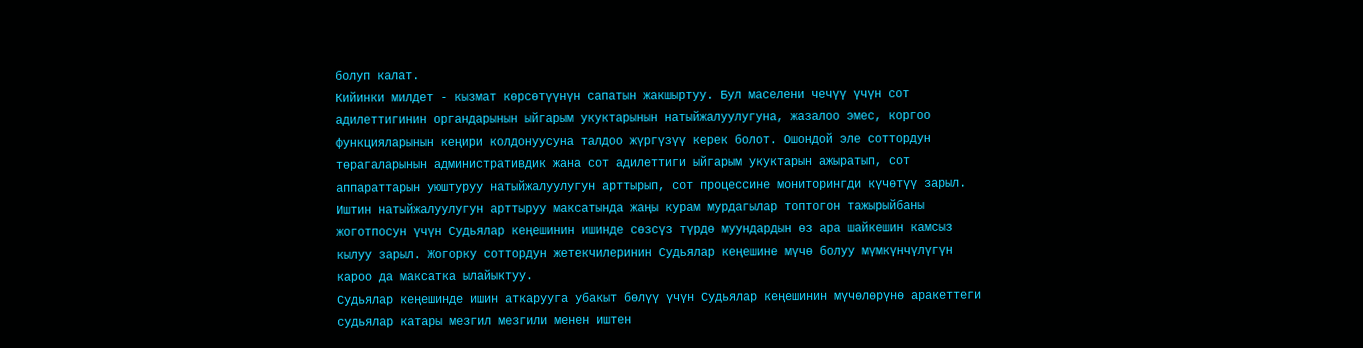болуп калат.
Кийинки милдет - кызмат көрсөтүүнүн сапатын жакшыртуу. Бул маселени чечүү үчүн сот адилеттигинин органдарынын ыйгарым укуктарынын натыйжалуулугуна, жазалоо эмес, коргоо функцияларынын кеңири колдонуусуна талдоо жүргүзүү керек болот. Ошондой эле соттордун төрагаларынын административдик жана сот адилеттиги ыйгарым укуктарын ажыратып, сот аппараттарын уюштуруу натыйжалуулугун арттырып, сот процессине мониторингди күчөтүү зарыл.
Иштин натыйжалуулугун арттыруу максатында жаңы курам мурдагылар топтогон тажырыйбаны жоготпосун үчүн Судьялар кеңешинин ишинде сөзсүз түрдө муундардын өз ара шайкешин камсыз кылуу зарыл. Жогорку соттордун жетекчилеринин Судьялар кеңешине мүчө болуу мүмкүнчүлүгүн кароо да максатка ылайыктуу.
Судьялар кеңешинде ишин аткарууга убакыт бөлүү үчүн Судьялар кеңешинин мүчөлөрүнө аракеттеги судьялар катары мезгил мезгили менен иштен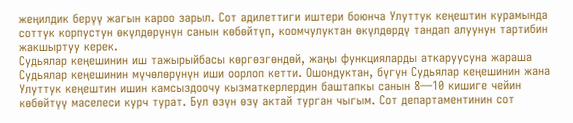жеңилдик берүү жагын кароо зарыл. Сот адилеттиги иштери боюнча Улуттук кеңештин курамында соттук корпустун өкүлдөрүнүн санын көбөйтүп, коомчулуктан өкүлдөрдү тандап алуунун тартибин жакшыртуу керек.
Судьялар кеңешинин иш тажырыйбасы көргөзгөндөй, жаңы функцияларды аткаруусуна жараша Судьялар кеңешинин мүчөлөрүнүн иши оорлоп кетти. Ошондуктан, бүгүн Судьялар кеңешинин жана Улуттук кеңештин ишин камсыздоочу кызматкерлердин баштапкы санын 8—10 кишиге чейин көбөйтүү маселеси курч турат. Бул өзүн өзү актай турган чыгым. Сот департаментинин сот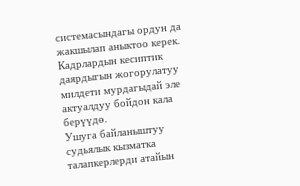системасындагы ордун да жакшылап аныктоо керек.
Кадрлардын кесиптик даярдыгын жогорулатуу милдети мурдагыдай эле актуалдуу бойдон кала берүүдө.
Ушуга байланыштуу судьялык кызматка талапкерлерди атайын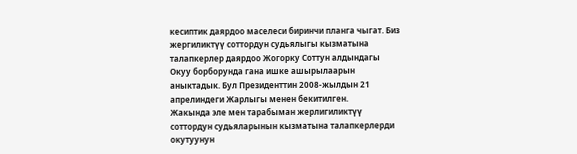кесиптик даярдоо маселеси биринчи планга чыгат. Биз жергиликтүү соттордун судьялыгы кызматына талапкерлер даярдоо Жогорку Соттун алдындагы Окуу борборунда гана ишке ашырылаарын аныктадык. Бул Президенттин 2008-жылдын 21 апрелиндеги Жарлыгы менен бекитилген.
Жакында эле мен тарабыман жерлигиликтүү соттордун судьяларынын кызматына талапкерлерди окутуунун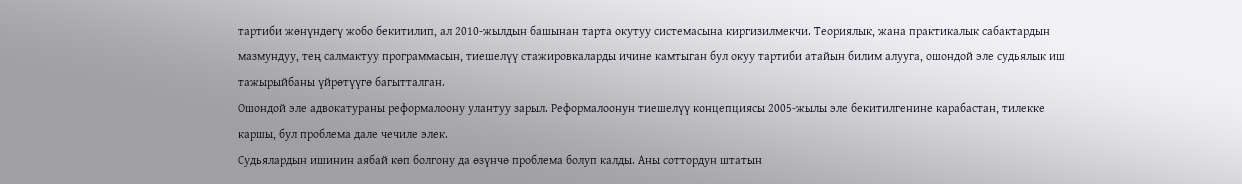тартиби жөнүндөгү жобо бекитилип, ал 2010-жылдын башынан тарта окутуу системасына киргизилмекчи. Теориялык, жана практикалык сабактардын мазмундуу, тең салмактуу программасын, тиешелүү стажировкаларды ичине камтыган бул окуу тартиби атайын билим алууга, ошондой эле судьялык иш тажырыйбаны үйрөтүүгө багытталган.
Ошондой эле адвокатураны реформалоону улантуу зарыл. Реформалоонун тиешелүү концепциясы 2005-жылы эле бекитилгенине карабастан, тилекке каршы, бул проблема дале чечиле элек.
Судьялардын ишинин аябай көп болгону да өзүнчө проблема болуп калды. Аны соттордун штатын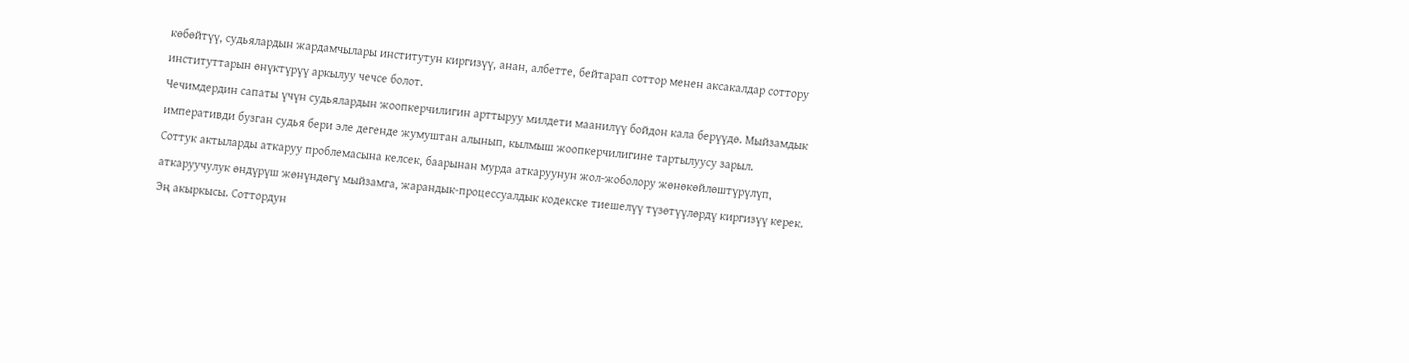көбөйтүү, судьялардын жардамчылары институтун киргизүү, анан, албетте, бейтарап соттор менен аксакалдар соттору институттарын өнүктүрүү аркылуу чечсе болот.
Чечимдердин сапаты үчүн судьялардын жоопкерчилигин арттыруу милдети маанилүү бойдон кала берүүдө. Мыйзамдык императивди бузган судья бери эле дегенде жумуштан алынып, кылмыш жоопкерчилигине тартылуусу зарыл.
Соттук актыларды аткаруу проблемасына келсек, баарынан мурда аткаруунун жол-жоболору жөнөкөйлөштүрүлүп, аткаруучулук өндүрүш жөнүндөгү мыйзамга, жарандык-процессуалдык кодекске тиешелүү түзөтүүлөрдү киргизүү керек.
Эң акыркысы. Соттордун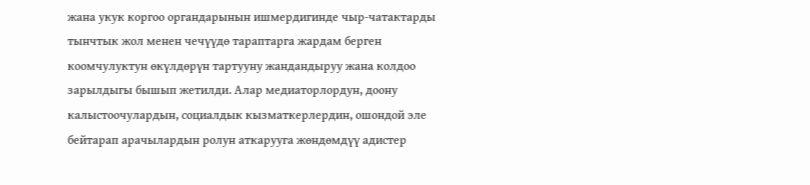жана укук коргоо органдарынын ишмердигинде чыр-чатактарды тынчтык жол менен чечүүдө тараптарга жардам берген коомчулуктун өкүлдөрүн тартууну жандандыруу жана колдоо зарылдыгы бышып жетилди. Алар медиаторлордун, доону калыстоочулардын, социалдык кызматкерлердин, ошондой эле бейтарап арачылардын ролун аткарууга жөндөмдүү адистер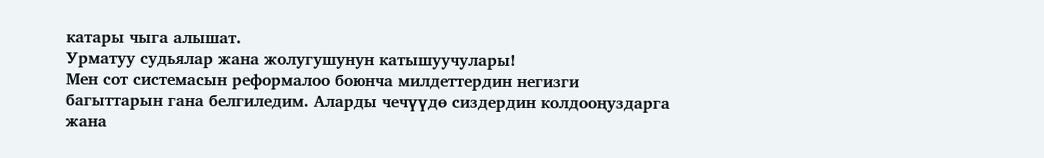катары чыга алышат.
Урматуу судьялар жана жолугушунун катышуучулары!
Мен сот системасын реформалоо боюнча милдеттердин негизги багыттарын гана белгиледим. Аларды чечүүдө сиздердин колдооңуздарга жана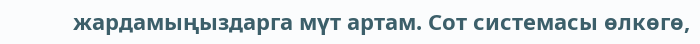жардамыңыздарга мүт артам. Сот системасы өлкөгө,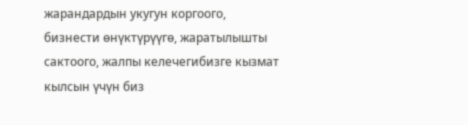жарандардын укугун коргоого, бизнести өнүктүрүүгө, жаратылышты сактоого, жалпы келечегибизге кызмат кылсын үчүн биз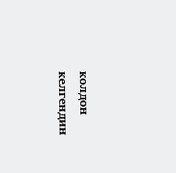колдон келгендин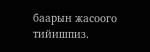баарын жасоого тийишпиз.